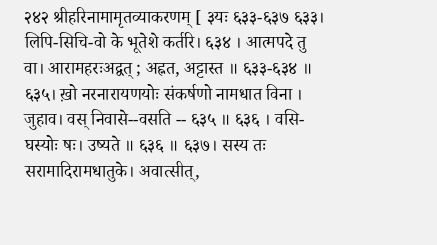२४२ श्रीहरिनामामृतव्याकरणम् [ ३यः ६३३-६३७ ६३३। लिपि-सिचि-वो के भूतेशे कर्तरि। ६३४ । आत्मपदे तु वा। आरामहरःअद्वत् ; अह्नत, अट्टास्त ॥ ६३३-६३४ ॥ ६३५। ख़ो नरनारायणयोः संकर्षणो नामधात विना । जुहाव। वस् निवासे--वसति -- ६३५ ॥ ६३६ । वसि-घस्योः षः। उष्यते ॥ ६३६ ॥ ६३७। सस्य तः सरामादिरामधातुके। अवात्सीत्,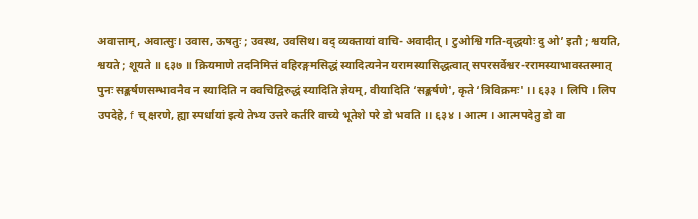अवात्ताम्, अवात्सुः। उवास, ऊषतुः ; उवस्थ, उवसिथ। वद् व्यक्तायां वाचि- अवादीत् । टुओश्वि गति-वृद्धयोः दु ओ’ इतौ ; श्वयति, श्वयते ; शूयते ॥ ६३७ ॥ क्रियमाणे तदनिमित्तं वहिरङ्गमसिद्धं स्यादित्यनेन यरामस्यासिद्धत्वात् सपरसर्वेश्वर-ररामस्याभावस्तस्मात् पुनः सङ्कर्षणसम्भावनैव न स्यादिति न क्वचिद्विरुद्धं स्यादिति ज्ञेयम्, वीयादिति ‘सङ्कर्षणे', कृते ‘त्रिविक्रमः' ।। ६३३ । लिपि । लिप उपदेहे, f च् क्षरणे, ह्या स्पर्धायां इत्ये तेभ्य उत्तरे कर्तरि वाच्ये भूतेशे परे डो भवति ।। ६३४ । आत्म । आत्मपदेतु डो वा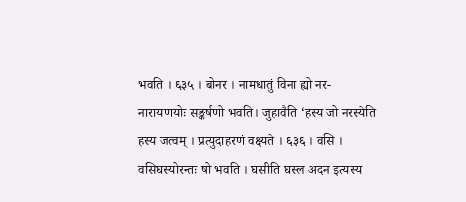भवति । ६३५ । बोनर । नामधातुं विना ह्यो नर-नारायणयोः सङ्कर्षणो भवति। जुहावैति ‘हस्य जो नरस्येति हस्य जत्वम् । प्रत्युदाहरणं वक्ष्यते । ६३६ । वसि । वसिघस्योरन्तः षो भवति । घसीति घस्ल अदन इत्यस्य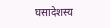घसादेशस्य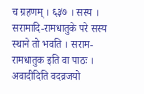च ग्रहणम् । ६३७ । सस्य । सरामादि-रामधातुके परे सस्य स्थाने तो भवति । सराम-रामधातुक इति वा पाठः । अवादीदिति वदव्रजयो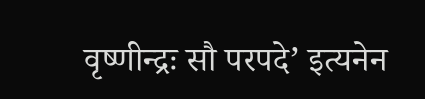वृष्णीन्द्रः सौ परपदे’ इत्यनेन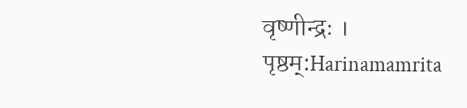वृष्णीन्द्रः ।
पृष्ठम्:Harinamamrita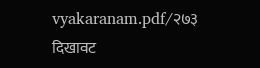vyakaranam.pdf/२७३
दिखावट